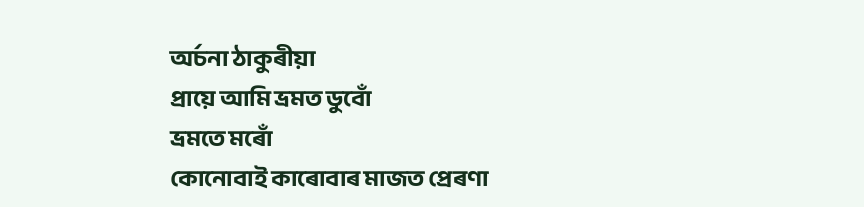অৰ্চনা ঠাকুৰীয়া
প্ৰায়ে আমি ভ্ৰমত ডুবোঁ
ভ্ৰমতে মৰোঁ
কোনোবাই কাৰোবাৰ মাজত প্ৰেৰণা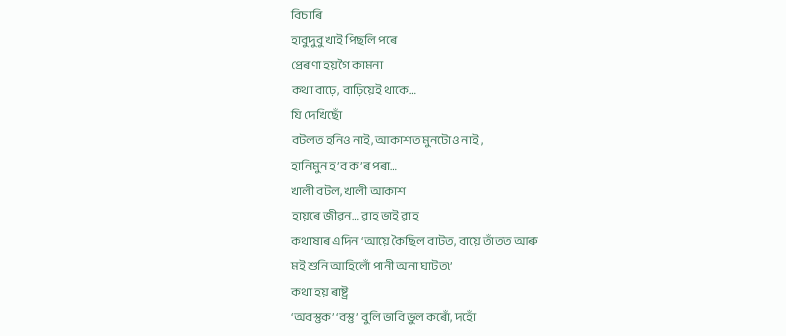বিচাৰি
হাবুদুবু খাই পিছলি পৰে
প্ৰেৰণা হয়গৈ কামনা
কথা বাঢ়ে, বাঢ়িয়েই থাকে…
যি দেখিছোঁ
বটলত হনিও নাই, আকাশত মুনটোও নাই ,
হানিমুন হ’ব ক’ৰ পৰা…
খালী বটল, খালী আকাশ
হায়ৰে জীৱন… ৱাহ ভাই ৱাহ
কথাষাৰ এদিন ‘আয়ে কৈছিল বাটত, বায়ে তাঁতত আৰু
মই শুনি আহিলোঁ পানী অনা ঘাটত৷’
কথা হয় ৰাষ্ট্ৰ
‘অবস্তুক’ ‘বস্তু’ বুলি ভাবি ভুল কৰোঁ, দহোঁ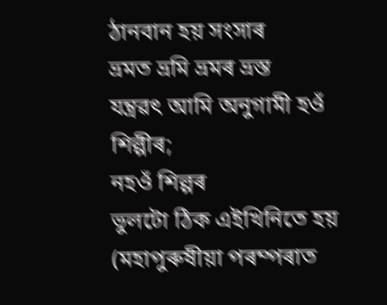ঠানবান হয় সংসাৰ
ভ্ৰমত ভ্ৰমি ভ্ৰমৰ ভ্ৰস্ত
যন্ত্ৰৱৎ আমি অনুগামী হওঁ শিল্পীৰ;
নহওঁ শিল্পৰ
ভুলটো ঠিক এইখিনিতে হয়
(মহাপুৰুষীয়া পৰম্পৰাত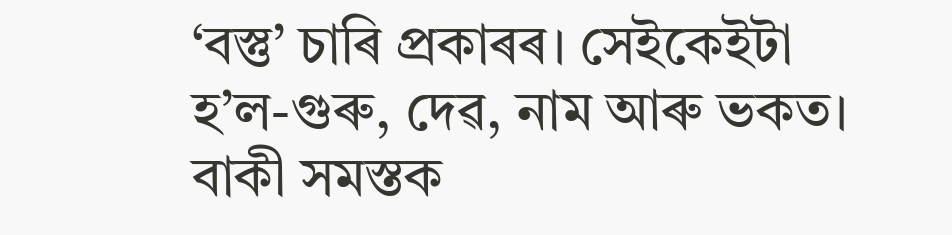‘বস্তু’ চাৰি প্ৰকাৰৰ। সেইকেইটা হ’ল-গুৰু, দেৱ, নাম আৰু ভকত। বাকী সমস্তক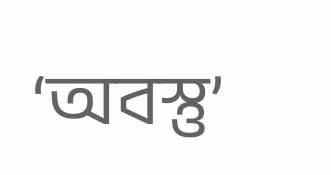‘অবস্তু’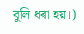বুলি ধৰা হয়।)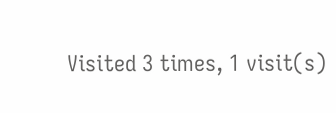Visited 3 times, 1 visit(s)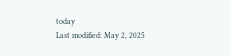today
Last modified: May 2, 2025